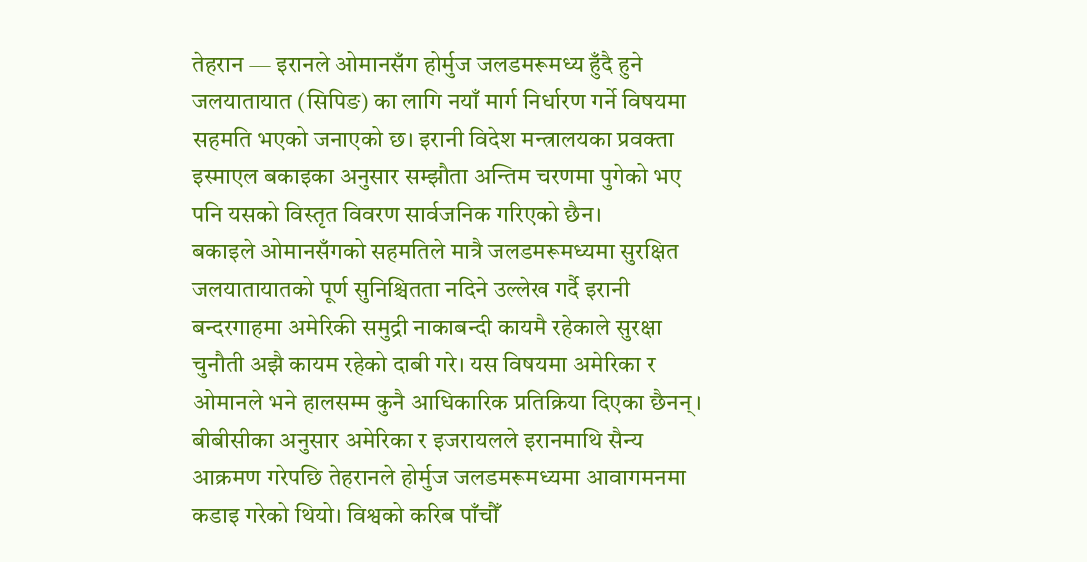तेहरान — इरानले ओमानसँग होर्मुज जलडमरूमध्य हुँदै हुने जलयातायात (सिपिङ) का लागि नयाँ मार्ग निर्धारण गर्ने विषयमा सहमति भएको जनाएको छ। इरानी विदेश मन्त्रालयका प्रवक्ता इस्माएल बकाइका अनुसार सम्झौता अन्तिम चरणमा पुगेको भए पनि यसको विस्तृत विवरण सार्वजनिक गरिएको छैन।
बकाइले ओमानसँगको सहमतिले मात्रै जलडमरूमध्यमा सुरक्षित जलयातायातको पूर्ण सुनिश्चितता नदिने उल्लेख गर्दै इरानी बन्दरगाहमा अमेरिकी समुद्री नाकाबन्दी कायमै रहेकाले सुरक्षा चुनौती अझै कायम रहेको दाबी गरे। यस विषयमा अमेरिका र ओमानले भने हालसम्म कुनै आधिकारिक प्रतिक्रिया दिएका छैनन्।
बीबीसीका अनुसार अमेरिका र इजरायलले इरानमाथि सैन्य आक्रमण गरेपछि तेहरानले होर्मुज जलडमरूमध्यमा आवागमनमा कडाइ गरेको थियो। विश्वको करिब पाँचौँ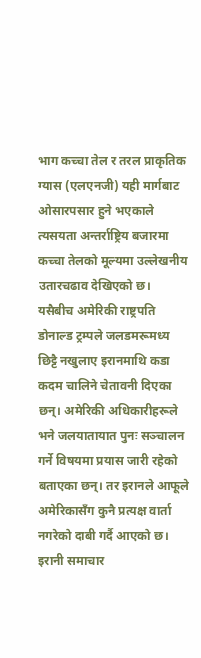भाग कच्चा तेल र तरल प्राकृतिक ग्यास (एलएनजी) यही मार्गबाट ओसारपसार हुने भएकाले त्यसयता अन्तर्राष्ट्रिय बजारमा कच्चा तेलको मूल्यमा उल्लेखनीय उतारचढाव देखिएको छ।
यसैबीच अमेरिकी राष्ट्रपति डोनाल्ड ट्रम्पले जलडमरूमध्य छिट्टै नखुलाए इरानमाथि कडा कदम चालिने चेतावनी दिएका छन्। अमेरिकी अधिकारीहरूले भने जलयातायात पुनः सञ्चालन गर्ने विषयमा प्रयास जारी रहेको बताएका छन्। तर इरानले आफूले अमेरिकासँग कुनै प्रत्यक्ष वार्ता नगरेको दाबी गर्दै आएको छ।
इरानी समाचार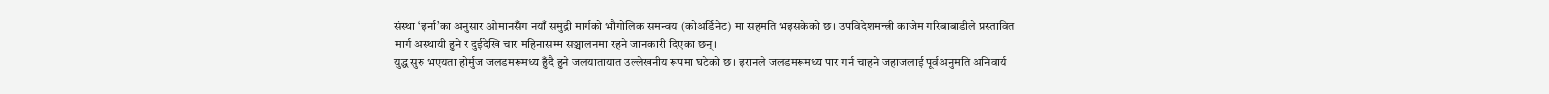संस्था ‘इर्ना’का अनुसार ओमानसँग नयाँ समुद्री मार्गको भौगोलिक समन्वय (कोअर्डिनेट) मा सहमति भइसकेको छ। उपविदेशमन्त्री काजेम गरिबाबाडीले प्रस्तावित मार्ग अस्थायी हुने र दुईदेखि चार महिनासम्म सञ्चालनमा रहने जानकारी दिएका छन्।
युद्ध सुरु भएयता होर्मुज जलडमरूमध्य हुँदै हुने जलयातायात उल्लेखनीय रूपमा घटेको छ। इरानले जलडमरूमध्य पार गर्न चाहने जहाजलाई पूर्वअनुमति अनिवार्य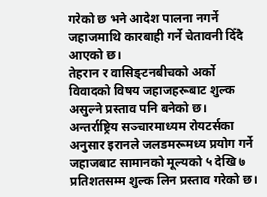गरेको छ भने आदेश पालना नगर्ने जहाजमाथि कारबाही गर्ने चेतावनी दिँदै आएको छ।
तेहरान र वासिङ्टनबीचको अर्को विवादको विषय जहाजहरूबाट शुल्क असुल्ने प्रस्ताव पनि बनेको छ। अन्तर्राष्ट्रिय सञ्चारमाध्यम रोयटर्सका अनुसार इरानले जलडमरूमध्य प्रयोग गर्ने जहाजबाट सामानको मूल्यको ५ देखि ७ प्रतिशतसम्म शुल्क लिन प्रस्ताव गरेको छ।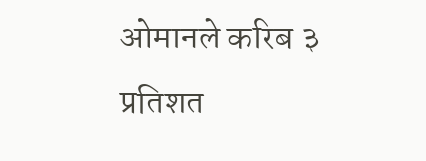ओमानले करिब ३ प्रतिशत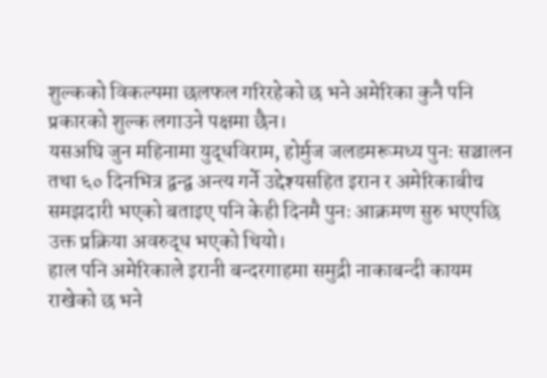शुल्कको विकल्पमा छलफल गरिरहेको छ भने अमेरिका कुनै पनि प्रकारको शुल्क लगाउने पक्षमा छैन।
यसअघि जुन महिनामा युद्धविराम, होर्मुज जलडमरूमध्य पुनः सञ्चालन तथा ६० दिनभित्र द्वन्द्व अन्त्य गर्ने उद्देश्यसहित इरान र अमेरिकाबीच समझदारी भएको बताइए पनि केही दिनमै पुनः आक्रमण सुरु भएपछि उक्त प्रक्रिया अवरुद्ध भएको थियो।
हाल पनि अमेरिकाले इरानी बन्दरगाहमा समुद्री नाकाबन्दी कायम राखेको छ भने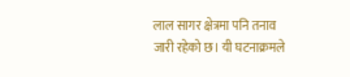लाल सागर क्षेत्रमा पनि तनाव जारी रहेको छ। यी घटनाक्रमले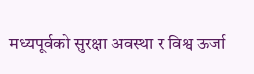मध्यपूर्वको सुरक्षा अवस्था र विश्व ऊर्जा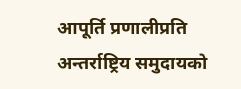आपूर्ति प्रणालीप्रति अन्तर्राष्ट्रिय समुदायको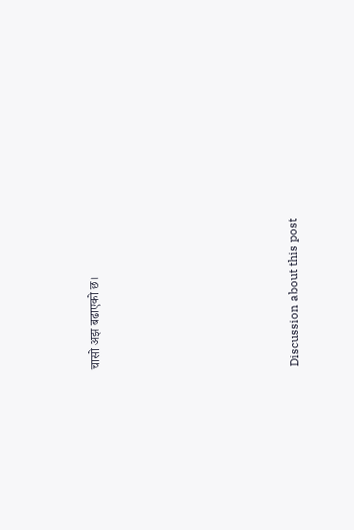चासो अझ बढाएको छ।








Discussion about this post